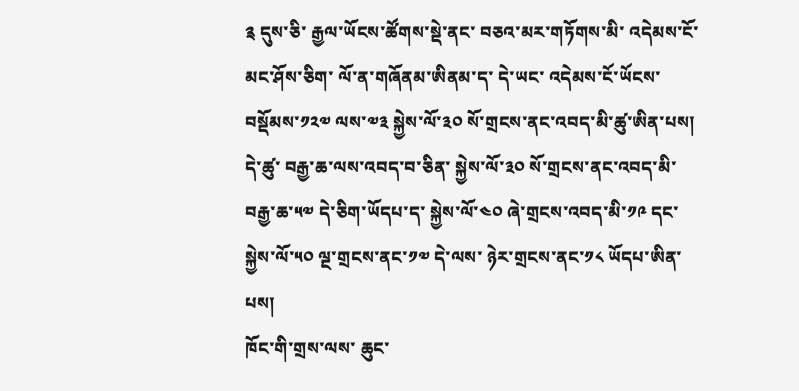༉ དུས་ཅི་ རྒྱལ་ཡོངས་ཚོགས་སྡེ་ནང་ བཅའ་མར་གཏོགས་མི་ འདེམས་ངོ་མང་ཤོས་ཅིག་ ལོ་ན་གཞོནམ་ཨིནམ་ད་ དེ་ཡང་ འདེམས་ངོ་ཡོངས་བསྡོམས་༡༢༧ ལས་༧༣ སྐྱེས་ལོ་༣༠ སོ་གྲངས་ནང་འབད་མི་ཚུ་ཨིན་པས།
དེ་ཚུ་ བརྒྱ་ཆ་ལས་འབད་བ་ཅིན་ སྐྱེས་ལོ་༣༠ སོ་གྲངས་ནང་འབད་མི་ བརྒྱ་ཆ་༥༧ དེ་ཅིག་ཡོདཔ་ད་ སྐྱེས་ལོ་༤༠ ཞེ་གྲངས་འབད་མི་༡༩ དང་ སྐྱེས་ལོ་༥༠ ལྔ་གྲངས་ནང་༡༧ དེ་ལས་ ཉེར་གྲངས་ནང་༡༨ ཡོདཔ་ཨིན་པས།
ཁོང་གི་གྲས་ལས་ ཆུང་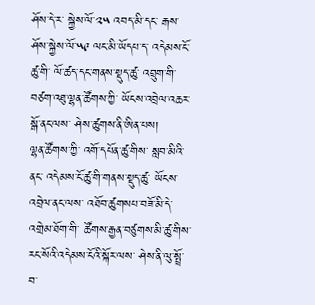ཤོས་དེ་ར་ སྐྱེས་ལོ་༢༥ འབད་མི་དང་ རྒས་ཤོས་སྐྱེས་ལོ་༥༩ ལང་མི་ཡོདཔ་ད་ འདེམས་ངོ་ཚུ་གི་ ལོ་ཚད་དང་གནས་སྡུད་ཚུ་ འབྲུག་གི་བཙག་འཐུ་ལྷན་ཚོགས་ཀྱི་ ཡོངས་འབྲེལ་འཆར་སྒོ་ནང་ལས་ ཤེས་ཚུགས་ནི་ཨིན་པས།
ལྷན་ཚོགས་ཀྱི་ འགོ་དཔོན་ཚུ་གིས་ སླབ་མིའི་ནང་ འདེམས་ངོ་ཚུ་གི་གནས་སྡུད་ཚུ་ ཡོངས་འབྲེལ་ནང་ལས་ འཐོབ་ཚུགསཔ་བཟོ་མི་དེ་ འགྲེམ་ཐོག་གི་ ཚོགས་རྒྱན་བཙུགས་མི་ཚུ་གིས་ རང་སོའི་འདེམས་ངོའི་སྐོར་ལས་ ཤེས་ནི་ལུ་སྤྲོ་བ་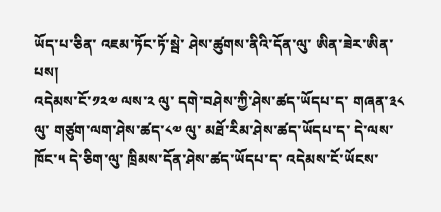ཡོད་པ་ཅིན་ འཇམ་ཏོང་ཏོ་སྦེ་ ཤེས་ཚུགས་ནིའི་དོན་ལུ་ ཨིན་ཟེར་ཨིན་པས།
འདེམས་ངོ་༡༢༧ ལས་༢ ལུ་ དགེ་བཤེས་ཀྱི་ཤེས་ཚད་ཡོདཔ་ད་ གཞན་༣༨ ལུ་ གཙུག་ལག་ཤེས་ཚད་༨༧ ལུ་ མཐོ་རིམ་ཤེས་ཚད་ཡོདཔ་ད་ དེ་ལས་ ཁོང་༥ དེ་ཅིག་ལུ་ ཁྲིམས་དོན་ཤེས་ཚད་ཡོདཔ་ད་ འདེམས་ངོ་ཡོངས་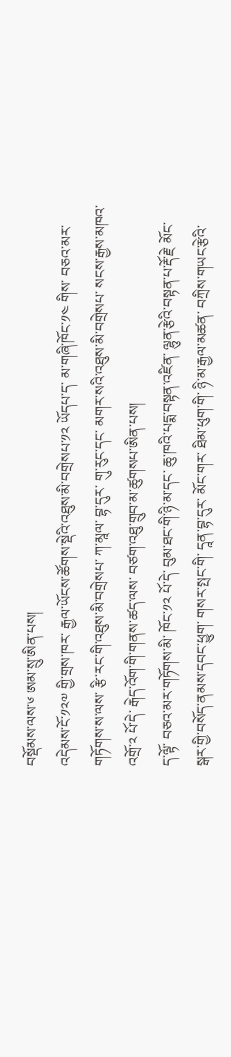བསྡོམས་ལས་༦ ཨམ་སྲུ་ཨིན་པས།
འདེམས་ངོ་༡༢༧ གྱི་གྲས་ཁར་ རྒྱལ་ཡོངས་ཚོགས་སྡེའི་འཐུས་མི་བགྲེསཔ་༡༢ ཡོདཔ་ད་ མ་གཞི་ཁོང་༡༤ གིས་ བཅའ་མར་གཏོགས་ས་ལས་ རྩི་རང་གི་འཐུས་མི་བགྲེསཔ་ ཀ་མཱལ་ བྷ་དུར་ གུ་རུང་དང་ མགར་སའི་འཐུས་མི་བགྲེསཔ་ སངས་རྒྱས་མཁའ་འགྲོ་༢ པོ་དེ་ རྒེད་འོག་གི་གནས་ཚད་ལས་ བཙག་འཐུ་གྲུབ་མ་ཚུགསཔ་ཨིན་པས།
ད་ལྟོ་ བཅའ་མར་གཏོགས་མི་ ཁོང་༡༢ པོ་དེ་ བུམ་ཐང་གི་ཉི་མ་དང་ ཆུ་ཁའི་པདྨ་བསྟན་འཛིན་ ལྷུན་རྩེའི་བསྟན་པ་རྡོ་རྗེ་ མོང་སྒར་གྱི་བསོད་ནམས་དབང་ཕྱུག་ གསར་སྤང་གི་ དཱན་བྷ་དུར་ མོང་གར་ ཐིམ་ཕུག་གི་ ཉི་མ་རྒྱལ་མཚན་ བཀྲིས་གཡང་རྩེའི་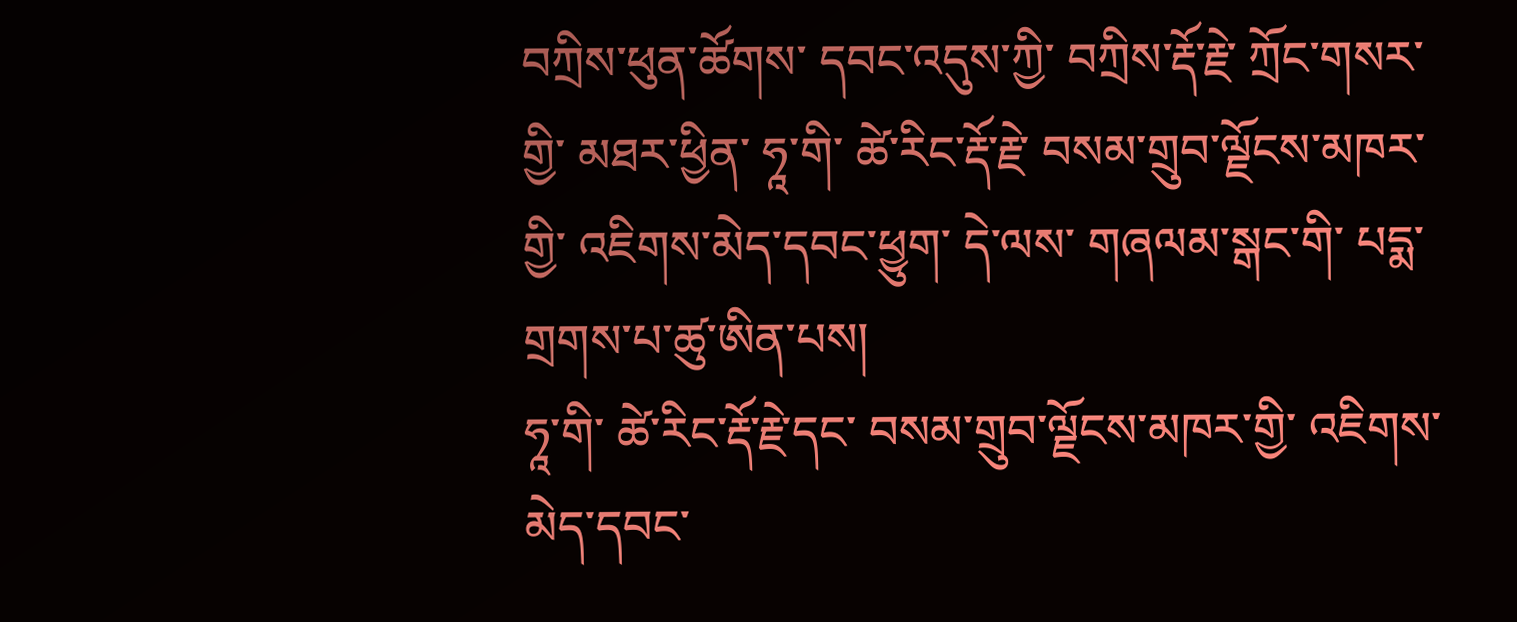བཀྲིས་ཕུན་ཚོགས་ དབང་འདུས་ཀྱི་ བཀྲིས་རྡོ་རྗེ་ ཀྲོང་གསར་གྱི་ མཐར་ཕྱིན་ ཧཱ་གི་ ཚེ་རིང་རྡོ་རྗེ་ བསམ་གྲུབ་ལྗོངས་མཁར་གྱི་ འཇིགས་མེད་དབང་ཕྱུག་ དེ་ལས་ གཞལམ་སྒང་གི་ པདྨ་གྲགས་པ་ཚུ་ཨིན་པས།
ཧཱ་གི་ ཚེ་རིང་རྡོ་རྗེ་དང་ བསམ་གྲུབ་ལྗོངས་མཁར་གྱི་ འཇིགས་མེད་དབང་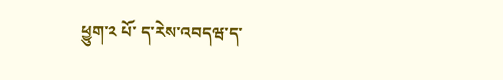ཕྱུག་༢ པོ་ ད་རེས་འབདཝ་ད་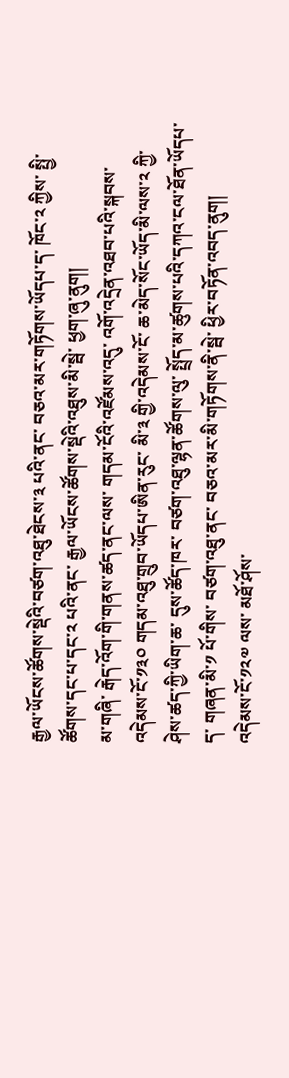རྒྱལ་ཡོངས་ཚོགས་སྡེའི་བཙག་འཐུ་ཐེངས་༣ པའི་ནང་ བཅའ་མར་གཏོགས་ཡོདཔ་ད་ ཁོང་༢ ཀྱིས་ སྤྱི་ཚོགས་དང་པ་དང་༢ པའི་ནང་ རྒྱལ་ཡོངས་ཚོགས་སྡེའི་འཐུས་མི་སྦེ་ ཕྱག་ཞུ་ནུག།
མ་གཞི་ རྒེད་འོག་གི་གནས་ཚད་ནང་ལས་ གདམ་ངོའི་འཛོམས་འདུ་ འགོ་འདྲེན་འཐབ་པའི་སྐབས་ འདེམས་ངོ་༡༣༠ གདམ་འཐུ་གྲུབ་ཡོདཔ་ཨིན་རུང་ མི་༣ གྱི་འདེམས་ངོ་ ཆ་མེད་སོང་ཡོད་མི་ལས་༢ ཀྱི་ ཤེས་ཚད་ཀྱི་ཡིག་ཆ་ དུས་ཚོད་ཁར་ བཙག་འཐུ་ལྷན་ཚོགས་ལུ་ སྤྲོད་མ་ཚུགས་པའི་དཀའ་ངལ་ཐོན་ཡོདཔ་ད་ གཞན་མི་༡ པོ་གིས་ བཙག་འཐུ་ནང་ བཅའ་མར་མི་གཏོགས་ནི་སྦེ་ ཕྱིར་བཏོན་འབད་ནུག།
འདེམས་ངོ་༡༢༧ ལས་ མཐོ་ཤོས་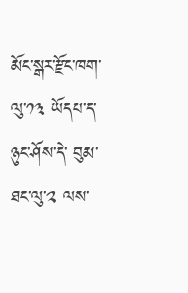མོང་སྒར་རྫོང་ཁག་ལུ་༡༣ ཡོདཔ་ད་ ཉུང་ཤོས་དེ་ བུམ་ཐང་ལུ་༢ ལས་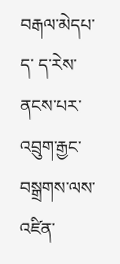བརྒལ་མེདཔ་ད་ ད་རེས་ནངས་པར་ འབྲུག་རྒྱང་བསྒྲགས་ལས་འཛིན་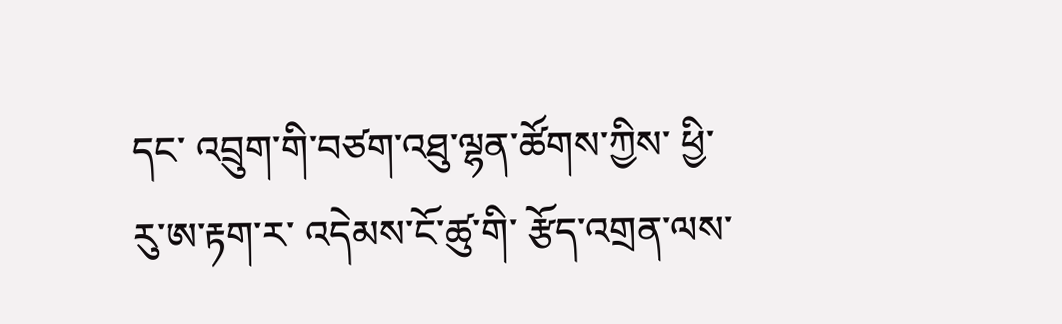དང་ འབྲུག་གི་བཙག་འཐུ་ལྷན་ཚོགས་ཀྱིས་ ཕྱི་རུ་ཨ་རྟག་ར་ འདེམས་ངོ་ཚུ་གི་ རྩོད་འགྲན་ལས་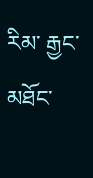རིམ་ རྒྱང་མཐོང་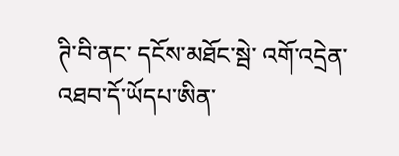ཊི་བི་ནང་ དངོས་མཐོང་སྦེ་ འགོ་འདྲེན་འཐབ་དོ་ཡོདཔ་ཨིན་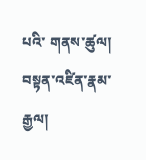པའི་ གནས་ཚུལ།
བསྟན་འཛིན་རྣམ་རྒྱལ།